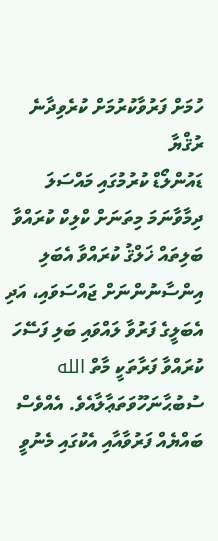ހުމަށް ފަރުވާކުރުމަށް ކުރެވިދާނެ ރުޤްޔާ
ޑައުންލޯޑް ކުރުމުގައި މައްސަލަ ދިމާވާނަމަ މިތަނަށް ކްލިކް ކުރައްވާ
ބަލިތައް ޚަލްޤު ކުރައްވާ އެބަލި އިންސާނުންނަށް ޖައްސަވައި، އަދި އެބަލީގެ ފަރުވާ ލައްވައި ބަލި ފަސޭހަ ކުރައްވާ ފަރާތަކީ މާތް الله ސުބުޙާނަހޫވަތަޢާލާއެވެ. އެއްވެސް ބައްޔެއް ފަރުވާއާއި އެކުގައި މެނުވީ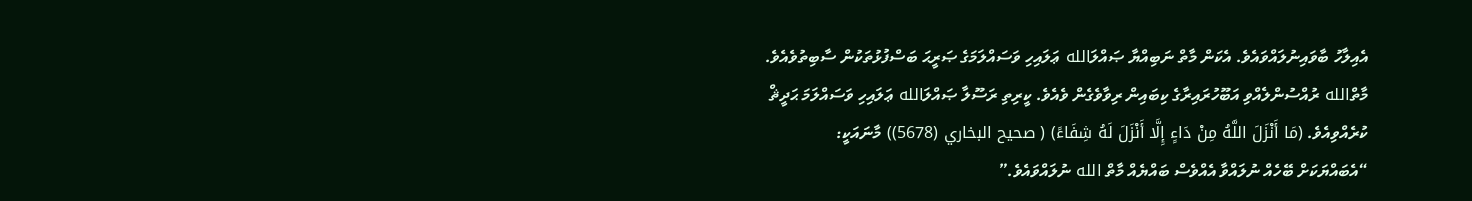އެއިލާހު ބާވައިނުލައްވައެވެ. އެކަން މާތް ނަބިއްޔާ ޞައްލަالله ޢަލައިހި ވަސައްލަމަގެ ޞަރީޙަ ބަސްފުޅުތަކުން ސާބިތުވެއެވެ.
މާތްالله ރުއްސުންލެއްވި އަބޫހުރައިރާގެ ކިބައިން ރިވާވެގެން ވެއެވެ. ކީރިތި ރަސޫލާ ޞައްލަالله ޢަލައިހި ވަސައްލަމަ ޙަދީޘް ކުރެއްވިއެވެ. (مَا أَنْزَلَ اللَّهُ مِنْ دَاءٍ إِلَّا أَنْزَلَ لَهُ شِفَاءً) ( صحيح البخاري (5678)) މާނައަކީ: “އެބައްޔަކަށް ބޭހެއް ނުލައްވާ އެއްވެސް ބައްޔެއް މާތް الله ނުލައްވައެވެ.”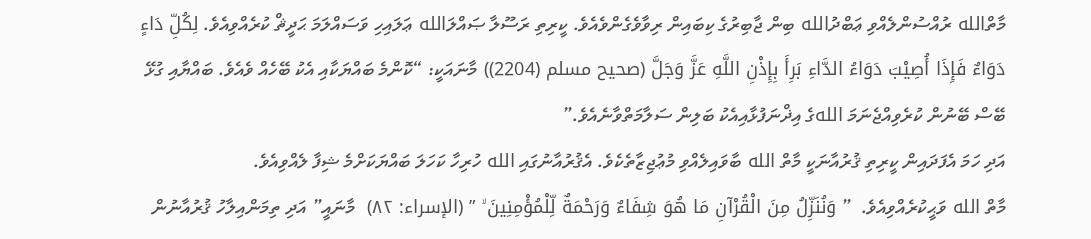މާތްالله ރުއްސުންލެއްވި ޢަބްދުالله ބިން ޖާބިރުގެ ކިބައިން ރިވާވެގެންވެއެވެ. ކީރިތި ރަސޫލާ ޞައްލަالله ޢަލައިހި ވަސައްލަމަ ޙަދީޘް ކުރެއްވިއެވެ. لِكُلِّ دَاءٍ دَوَاءٌ فَإِذَا أُصِيْبَ دَوَاءُ الدَّاءِ بَرِأَ بِإِذْنِ اللَّهِ عَزَّ وَجَلَّ (صحيح مسلم (2204)) މާނައަކީ: “ކޮންމެ ބައްޔަކާއި އެކު ބޭހެއް ވެއެވެ. ބައްޔާއި ގުޅޭ ބޭސް ބޭނުން ކުރެވިއްޖެނަމަ اللهގެ އިޛްނަފުޅާއިއެކު ބަލިން ސަލާމަތްވާނެއެވެ.”
އަދި ހަމަ އެފަދައިން ކީރިތި ޤުރުއާނަކީ މާތް الله ބާވައިލެއްވި މުޢުޖިޒާތެކެވެ. އެޤުރުއާނުގައި الله ހުރިހާ ކަހަލަ ބައްޔަކަށްމެ ޝިފާ ލެއްވިއެވެ.
މާތް الله ވަޙީކުރެއްވިއެވެ.  ” وَنُنَزِّلُ مِنَ الْقُرْآنِ مَا هُوَ شِفَاءٌ وَرَحْمَةٌ لِّلْمُؤْمِنِينَ ۙ ” (الإسراء: ٨٢)  މާނައީ” އަދި ތިމަންއިލާހު ޤުރުއާނުން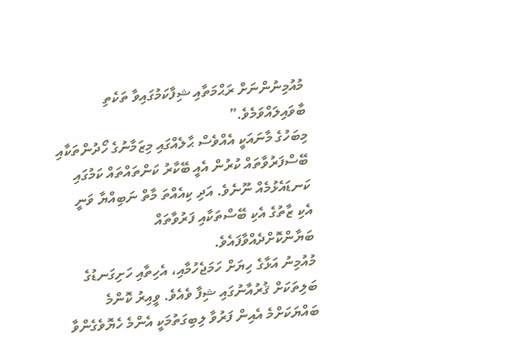މުއުމިނުންނަށް ރަޙްމަތާއި ޝިފާކަމުގައިވާ ތަކެތި ބާވައިލައްވަމެވެ.”
މިބަހުގެ މާނައަކީ އެއްވެސް ޙާލެއްގައި މިޒަމާނުގެ ހޯދުންތަކާއި ބޭސްފަރުވާތައް ކުރުން އެއީ ބޭކާރު ކަންތައްތައް ކަމުގައި ކަނޑައެޅުމެއް ނޫނެވެ. އަދި ކިއެއްތަ މާތް ނަބިއްޔާ ވަނީ އެކި ޒާތުގެ އެކި ބޭސްތަކާއި ފަރުވާތައް ބަޔާންކޮށްދެއްވާފައެވެ.
މުއުމިނު އަޅާގެ ހިޔަށް ހަމަޖެހުމާއި، އެހިތާއި ހަށިގަނޑުގެ ބަލިތަކަށް ޤުރުއާނުގައި ޝިފާ ވެއެވެ. ވީއިރު ކޮންމެ ބައްޔަކަށްމެ އެއިން ފަރުވާ ލިބިގަތުމަކީ އެންމެ ހެޔޮވެގެންވާ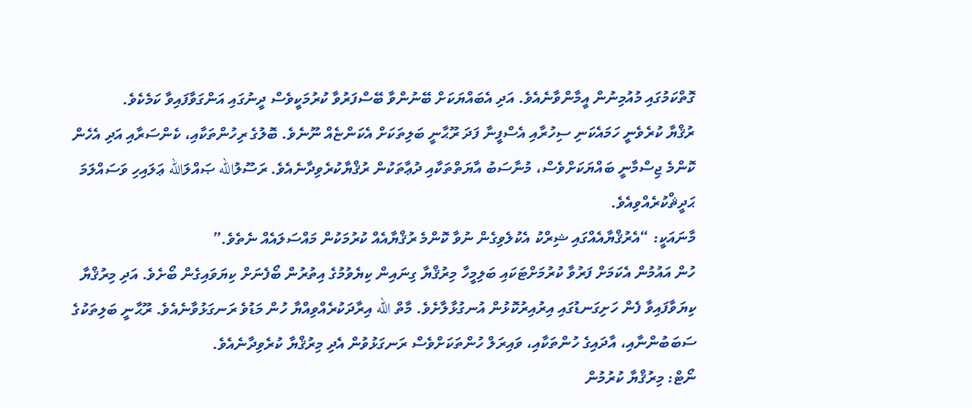ގޮތްކަމުގައި މުއުމިނުން އީމާންވާނެއެވެ. އަދި އެބައްޔަކަށް ބޭނުންވާ ބޭސްފަރުވާ ކުރުމަކީވެސް ދީނުގައި އަންގަވާފައިވާ ކަމެކެވެ.
ރުޤްޔާ ކުރެވެނީ ހަމައެކަނި ސިހުރާއި އެސްފީނާ ފަދަ ރޫޙާނީ ބަލިތަކަށް އެކަންޏެއް ނޫނެވެ. ބޮލުގެ ރިހުންތަކާއި، ކެންސަރާއި އަދި އެހެން ކޮންމެ ޖިސްމާނީ ބައްޔަކަށްވެސް، މުނާސަބު އާޔަތްތަކާއި ދުޢާތަކުން ރުޤްޔާކުރެވިދާނެއެވެ. ރަސޫލުالله ޞައްލަالله ޢަލައިހި ވަސައްލަމަ ޙަދީޘްކުރެއްވިއެވެ.
މާނައަކީ: “އެރުޤްޔާއެއްގައި ޝިރްކު އެކުލެވިގެން ނުވާ ކޮންމެ ރުޤްޔާއެއް ކުރުމަކުން މައްސަލައެއް ނެތެވެ.”
ހުން އައުމުން އެކަމަށް ފަރުވާ ކުރުމަށްޓަކައި ބަލިމީހާ މިރުޤްޔާ ގިނައިން ކިޔެވުމުގެ އިތުރުން ބޯފެނަށް ކިޔަވައިގެން ބޯށެވެ. އަދި މިރުޤްޔާ ކިޔަވާފައިވާ ފެން ހަށިގަނޑުގައި އިރުއިރުކޮޅުން އުނގުޅާލާށެވެ. މާތް الله އިރާދަކުރެއްވިއްޔާ ހުން މަޑުވެ ރަނގަޅުވާނެއެވެ. ރޫޙާނީ ބަލިތަކުގެ ސަބަބުންނާއި، އާދައިގެ ހުންތަކާއި، ވައިރަލް ހުންތަކަށްވެސް ރަނގަޅުވުން އެދި މިރުޤްޔާ ކުރެވިދާނެއެވެ.
ނޯޓް: މިރުޤްޔާ ކުރުމުން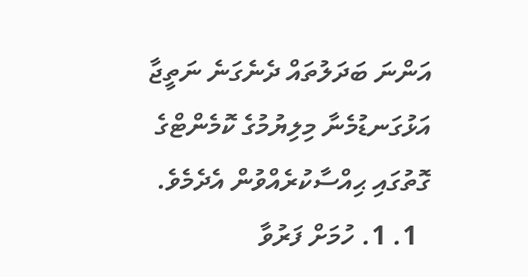އަންނަ ބަދަލުތައް ދެނެގަނެ ނަތީޖާ އަޅުގަނޑުމެނާ މިލިޔުމުގެ ކޮމެންޓްގެ ގޮތުގައި ޙިއްސާކުރެއްވުން އެދެމެވެ.
  1. 1. ހުމަށް ފަރުވާ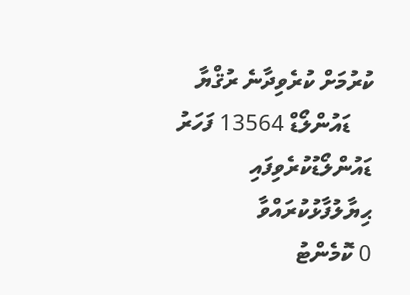ކުރުމަށް ކުރެވިދާނެ ރުޤްޔާ
    ޑައުންލޯޑް 13564 ފަހަރު ޑައުންލޯޑުކުރެވިފައި
ޙިޔާލުފާޅުކުރައްވާ
0 ކޮމެންޓު